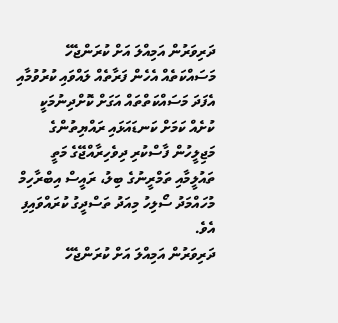ދަރިވަރުން އަމިއްލަ އަށް ކުރަންޖެހޭ މަސައްކަތެއް އެހެން ފަރާތެއް ލައްވައި ކުރުވުމާއި އެފަދަ މަސައްކަތްތައް އަގަށް ކޮށްދިނުމަކީ ކުށެއް ކަމަށް ކަނޑައަޅައި ރައްޔިތުންގެ މަޖިލީހުން ފާސްކުރި ދިވެހިރާއްޖޭގެ މަތީ ތައުލީމާއި ތަމްރީނުގެ ބިލު، ރައީސް އިބްރާހިމް މުހައްމަދު ސޯލިހު މިއަދު ތަސްދީގު ކުރައްވައިފި އެވެ.
ދަރިވަރުން އަމިއްލަ އަށް ކުރަންޖެހޭ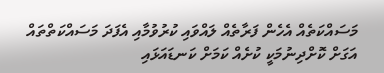މަސައްކަތެއް އެހެން ފަރާތެއް ލައްވައި ކުރުވުމާއި އެފަދަ މަސައްކަތްތައް އަގަށް ކޮށްދިނުމަކީ ކުށެއް ކަމަށް ކަނޑައަޅައި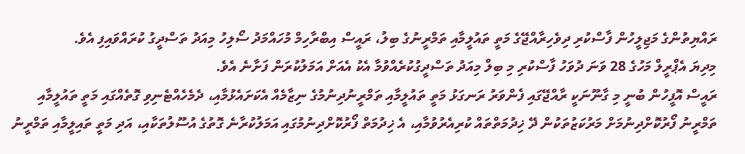ރައްޔިތުންގެ މަޖިލީހުން ފާސްކުރި ދިވެހިރާއްޖޭގެ މަތީ ތައުލީމާއި ތަމްރީނުގެ ބިލު، ރައީސް އިބްރާހިމް މުހައްމަދު ސޯލިހު މިއަދު ތަސްދީގު ކުރައްވައިފި އެވެ.
މިދިޔަ އެޕްރީލް މަހުގެ 28 ވަނަ ދުވަހު ފާސްކުރި މި ބިލް މިއަދު ތަސްދީގުކުރެއްވުމާ އެކު އެއަށް އަމަލުކުރަން ފަށާނެ އެވެ.
ރައީސް އޮފީހުން ބުނީ މި ގާނޫނަކީ ރާއްޖޭގައި ފެންވަރު ރަނގަޅު މަތީ ތައުލީމާއި ތަމްރީނުދިނުމުގެ ނިޒާމެއް އެކަށައެޅުމާއި، ދެމެހެއްޓެނިވި ގޮތެއްގައި މަތީ ތައުލީމާއި ތަމްރީނު ފޯރުކޮށްދިނުމަށް މަރުކަޒުތަކުން ދޭ ޚިދުމަތްތައް ކުރިއެރުވުމާއި، އެ ޚިދުމަތް ފޯރުކޮށްދިނުމުގައި އަމަލުކުރާނެ ގޮތުގެ އުސޫލުތަކާއި، އަދި މަތީ ތައިލީމާއި ތަމްރީނު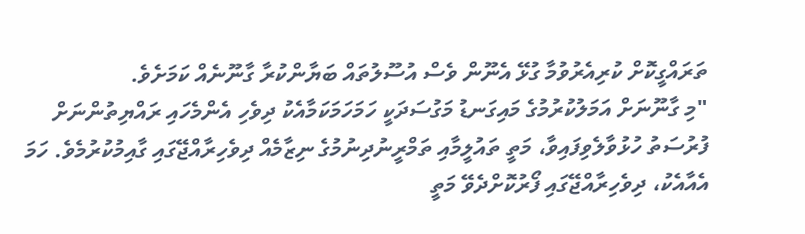ތަރައްގީކޮށް ކުރިއެރުވުމާ ގުޅޭ އެނޫން ވެސް އުސޫލުތައް ބަޔާންކުރާ ގާނޫނެއް ކަމަށެވެ.
"މި ގާނޫނަށް އަމަލުކުރުމުގެ މައިގަނޑު މަގުސަދަކީ ހަމަހަމަކަމާއެކު ދިވެހި އެންމެހައި ރައްޔިތުންނަށް ފުރުސަތު ހުޅުވާލެވިފައިވާ، މަތީ ތައުލީމާއި ތަމްރީނުދިނުމުގެ ނިޒާމެއް ދިވެހިރާއްޖޭގައި ގާއިމުކުރުމެވެ. ހަމަ އެއާއެކު، ދިވެހިރާއްޖޭގައި ފޯރުކޮށްދެވޭ މަތީ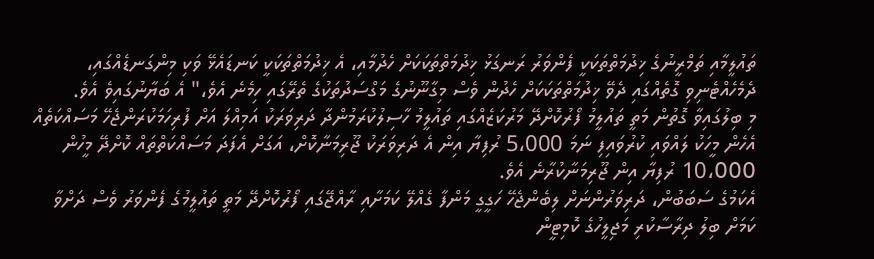ތައުލީމާއި ތަމްރީނުގެ ޚިދުމަތްތަކަކީ ފެންވަރު ރަނގަޅު ޚިދުމަތްތަކަކަށް ހެދުމާއި، އެ ޚިދުމަތްތަކަކީ ކަނޑައެޅޭ ވަކި މިންގަނޑެއްގައި، ދެމެހެއްޓެނިވި ގޮތެއްގައި ދެވޭ ޚިދުމަތްތަކަކަށް ހެދުން ވެސް މިގާނޫނުގެ މަގްސަދުތަކުގެ ތެރޭގައި ހިމެނެ އެވެ،" އެ ބަޔާނުގައިވެ އެވެ.
މި ބިލުގައިވާ ގޮތުން މަތީ ތައުލީމު ފޯރުކޮށްދޭ މަރުކަޒެއްގައި ތައުލީމު ހާސިލުކުރަމުންދާ ދަރިވަރަކު އަމިއްލަ އަށް ފުރިހަމަކުރަންޖެހޭ މަސައްކަތެއް އެހެން މީހަކު ލައްވައި ކުރުވައިފި ނަމަ 5،000 ރުފިޔާ އިން އެ ދަރިވަރަކު ޖޫރިމަނާކޮށް، އަގަށް އެފަދަ މަސައްކަތްތައް ކޮށްދޭ މީހުން 10،000 ރުފިޔާ އިން ޖޫރިމަނާކުރާނެ އެވެ.
އެކަމުގެ ސަބަބުން، ދަރިވަރުންނަށް ލިބެންޖެހޭ ހަގީގީ މަންފާ ގެއްލޭ ކަމަށާއި ރާއްޖޭގައި ފޯރުކޮށްދޭ މަތީ ތައުލީމުގެ ފެންވަރު ވެސް ދަށްވާ ކަމަށް ބިލު ދިރާސާކުރި މަޖިލީހުގެ ކޮމިޓީން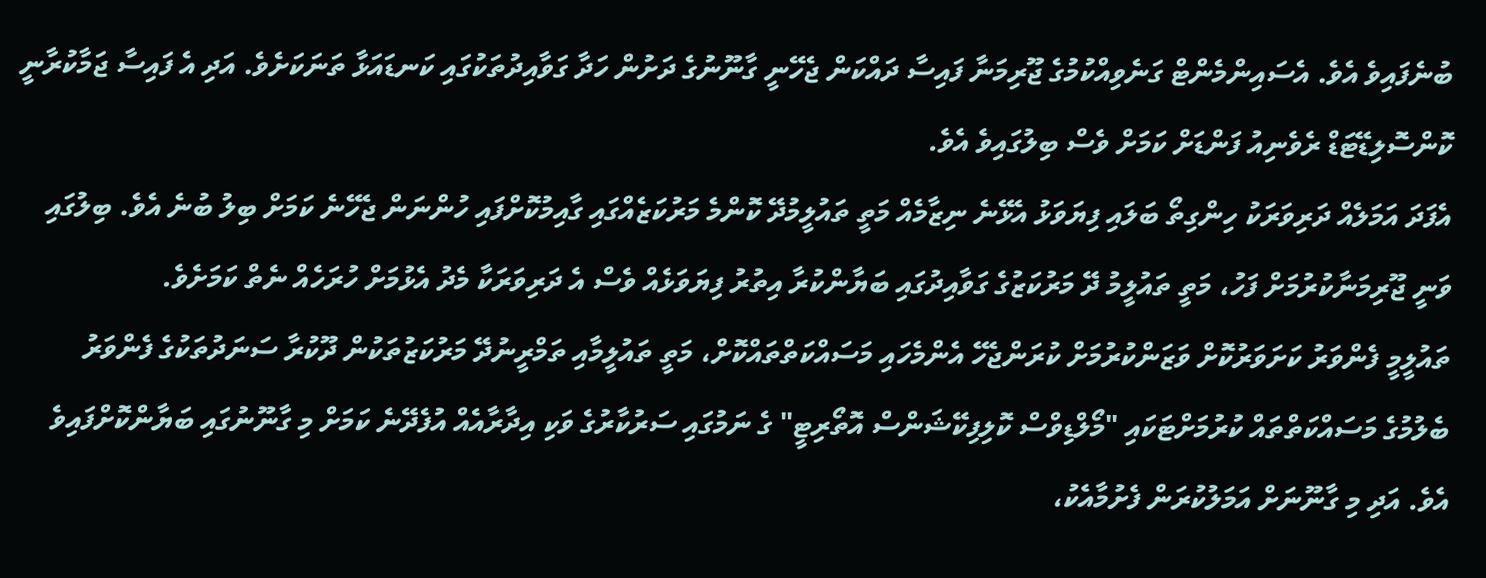ބުނެފައިވެ އެވެ. އެސައިންމެންޓް ގަނެވިއްކުމުގެ ޖޫރިމަނާ ފައިސާ ދައްކަން ޖެހޭނީ ގާނޫނުގެ ދަށުން ހަދާ ގަވާއިދުތަކުގައި ކަނޑައަޅާ ތަނަކަށެވެ. އަދި އެ ފައިސާ ޖަމާކުރާނީ ކޮންސޮލިޑޭޓަޑް ރެވެނިއު ފަންޑަށް ކަމަށް ވެސް ބިލުގައިވެ އެވެ.
އެފަދަ އަމަލެއް ދަރިވަރަކު ހިންގިތޯ ބަލައި ފިޔަވަޅު އެޅޭނެ ނިޒާމެއް މަތީ ތައުލީމުދޭ ކޮންމެ މަރުކަޒެއްގައި ގާއިމުކޮށްފައި ހުންނަން ޖެހޭނެ ކަމަށް ބިލު ބުނެ އެވެ. ބިލުގައި ވަނީ ޖޫރިމަނާކުރުމަށް ފަހު، މަތީ ތައުލީމު ދޭ މަރުކަޒުގެ ގަވާއިދުގައި ބަޔާންކުރާ އިތުރު ފިޔަވަޅެއް ވެސް އެ ދަރިވަރަކާ މެދު އެޅުމަށް ހުރަހެއް ނެތް ކަމަށެވެ.
ތައުލީމީ ފެންވަރު ކަށަވަރުކޮށް ވަޒަންކުރުމަށް ކުރަންޖެހޭ އެންމެހައި މަސައްކަތްތައްކޮށް، މަތީ ތައުލީމާއި ތަމްރީނުދޭ މަރުކަޒުތަކުން ދޫކުރާ ސަނަދުތަކުގެ ފެންވަރު ބެލުމުގެ މަސައްކަތްތައް ކުރުމަށްޓަކައި "މޯލްޑިވްސް ކޮލިފިކޭޝަންސް އޮތޯރިޓީ" ގެ ނަމުގައި ސަރުކާރުގެ ވަކި އިދާރާއެއް އުފެދޭނެ ކަމަށް މި ގާނޫނުގައި ބަޔާންކޮށްފައިވެ އެވެ. އަދި މި ގާނޫނަށް އަމަލުކުރަން ފެށުމާއެކު،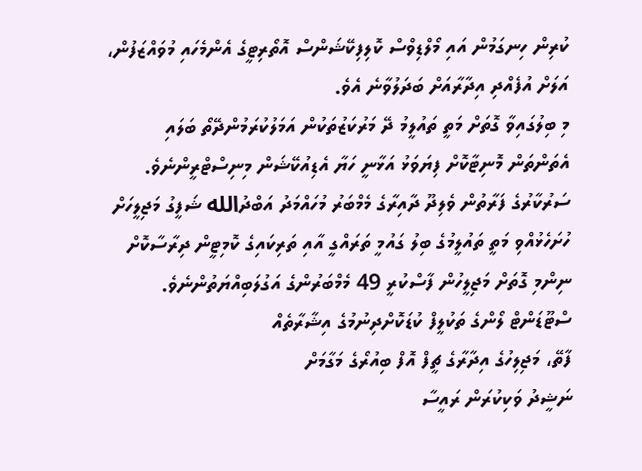ކުރިން ހިނގަމުން އައި މޯލްޑިވްސް ކޮލިފިކޭޝަންސް އޮތޯރިޓީގެ އެންމެހައި މުވައްޒަފުން، އަލަށް އުފެއްދި އިދާރާއަށް ބަދަލުވާނެ އެވެ.
މި ބިލުގައިވާ ގޮތަށް މަތީ ތައުލީމު ދޭ މަރުކަޒުތަކުން އަމަލުކުރަމުންދޭތޯ ބަލައި އެތަންތަން މޮނިޓާކޮށް ފިޔަވަޅު އަޅާނީ ހަޔާ އެޑިއުކޭޝަން މިނިސްޓްރީންނެވެ.
ސަރުކާރުގެ ފަރާތުން ވެލިދޫ ދާއިރާގެ މެމްބަރު މުހައްމަދު އަބްދުالله ޝަފީގު މަޖިލީހަށް ހުށަހެޅުއްވި މަތީ ތައުލީމުގެ ބިލު ގައުމީ ތަރައްގީ އާއި ތަރިކައިގެ ކޮމިޓީން ދިރާސާކޮށް ނިންމި ގޮތަށް މަޖިލީހުން ފާސްކުރީ 49 މެމްބަރުންގެ އަގުލަބިއްޔަތުންނެވެ.
ސްޓޫޑަންޓް ލޯންގެ ތަކުލީފް ކުޑަކޮށްދިނުމުގެ އިޝާރާތެއް
ފާތޭ، މަޖިލިހުގެ އިދާރާގެ ޗީފް އޮފް ބިއުރޯގެ މަގާމަށް
ނަޝީދު ވަކިކުރަން ރައީސާ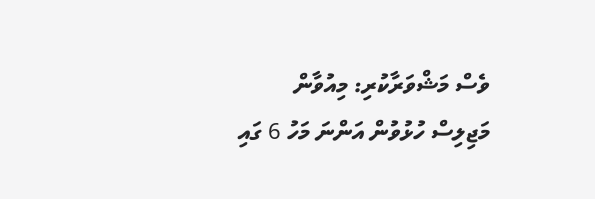ވެސް މަޝްވަރާކުރި: މިއުވާން
މަޖިލިސް ހުޅުވުން އަންނަ މަހު 6 ގައި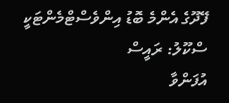ފޭދޫގެ އެންމެ ބޮޑު އިންވެސްޓްމެންޓަކީ ސްކޫލު: ރައީސް
އުފަންވާ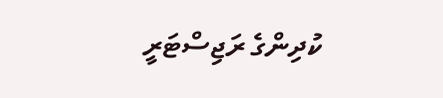ކުދިންގެ ރަޖިސްޓަރީ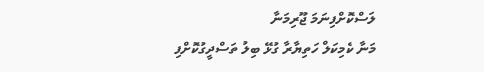ލަސްކޮށްފިނަމަ ޖޫރިމަނާ
މަނާ ކެމިކަލް ހަތިޔާރާ ގުޅޭ ބިލު ތަސްދީގުކޮށްފި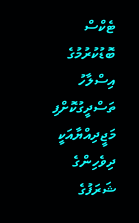ޓެކްސް ބޮޑުކުރުމުގެ އިސްލާހު ތަސްދީގުކޮށްފި
މަޖީދިއްޔާއަކީ ދިވެހިންގެ ޝަރަފުގެ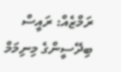ރަމްޒެއް: ރައީސް
ބިދޭސީންގެ މިނިމަމް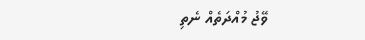ވޭޖު މުއްދަތެއް ނެތި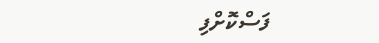ފަސްކޮށްފި